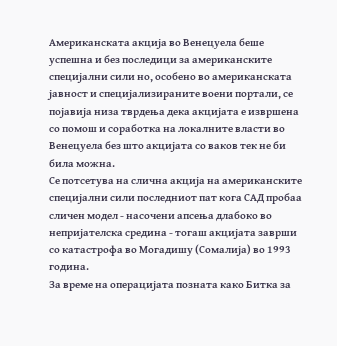Американската акција во Венецуела беше успешна и без последици за американските специјални сили но, особено во американската јавност и специјализираните воени портали, се појавија низа тврдења дека акцијата е извршена со помош и соработка на локалните власти во Венецуела без што акцијата со ваков тек не би била можна.
Се потсетува на слична акција на американските специјални сили последниот пат кога САД пробаа сличен модел - насочени апсења длабоко во непријателска средина - тогаш акцијата заврши со катастрофа во Могадишу (Сомалија) во 1993 година.
За време на операцијата позната како Битка за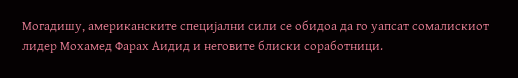Могадишу, американските специјални сили се обидоа да го уапсат сомалискиот лидер Мохамед Фарах Аидид и неговите блиски соработници.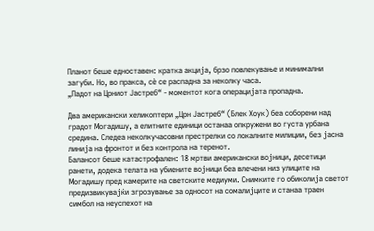Планот беше едноставен: кратка акција, брзо повлекување и минимални загуби. Но, во пракса, сè се распадна за неколку часа.
„Падот на Црниот Јастреб“ - моментот кога операцијата пропадна.

Два американски хеликоптери „Црн Јастреб“ (Блек Хоук) беа соборени над градот Могадишу, а елитните единици останаа опкружени во густа урбана средина. Следеа неколкучасовни престрелки со локалните милиции, без јасна линија на фронтот и без контрола на теренот.
Балансот беше катастрофален: 18 мртви американски војници, десетици ранети, додека телата на убиените војници беа влечени низ улиците на Могадишу пред камерите на светските медиуми. Снимките го обиколија светот предизвикувајќи згрозување за односот на сомалијците и станаа траен симбол на неуспехот на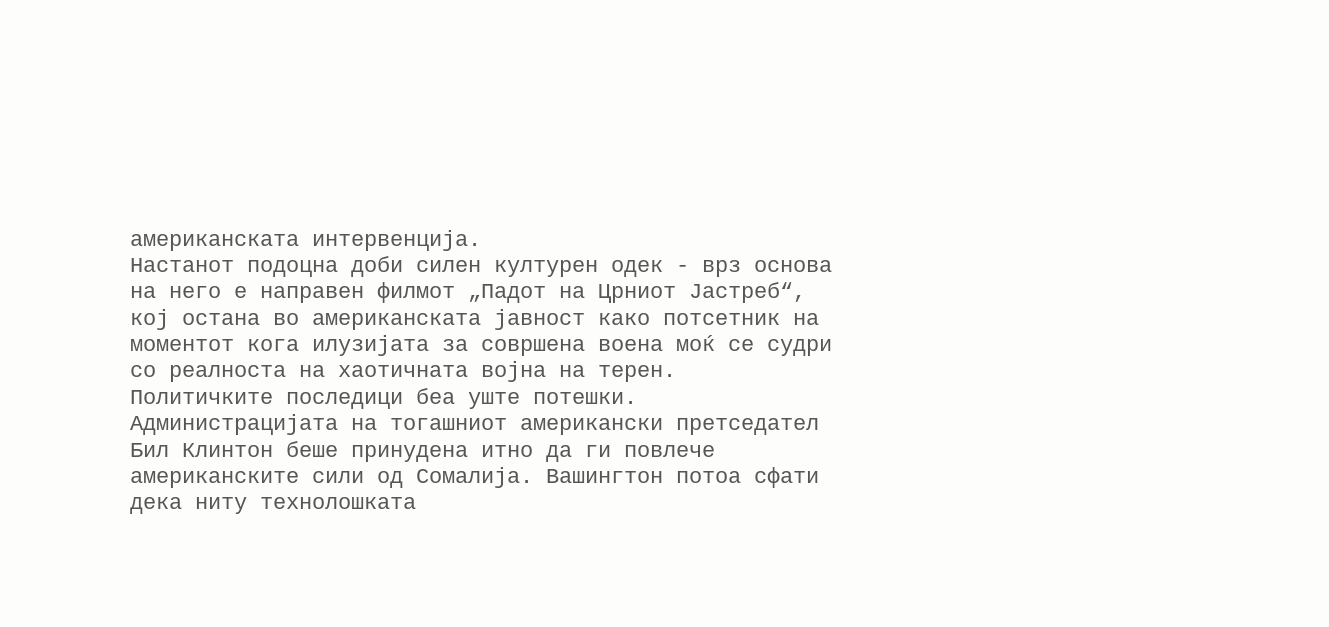американската интервенција.
Настанот подоцна доби силен културен одек - врз основа на него е направен филмот „Падот на Црниот Јастреб“, кој остана во американската јавност како потсетник на моментот кога илузијата за совршена воена моќ се судри со реалноста на хаотичната војна на терен.
Политичките последици беа уште потешки. Администрацијата на тогашниот американски претседател Бил Клинтон беше принудена итно да ги повлече американските сили од Сомалија. Вашингтон потоа сфати дека ниту технолошката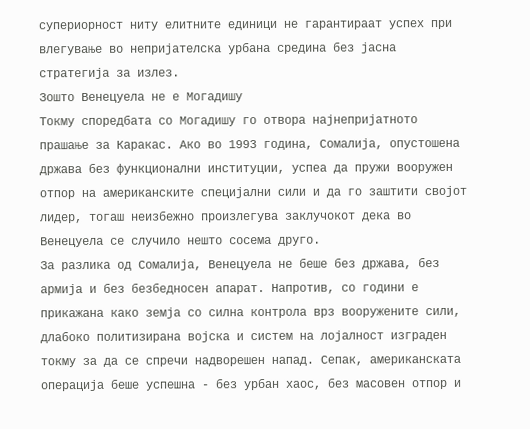супериорност ниту елитните единици не гарантираат успех при влегување во непријателска урбана средина без јасна стратегија за излез.
Зошто Венецуела не е Могадишу
Токму споредбата со Могадишу го отвора најнепријатното прашање за Каракас. Ако во 1993 година, Сомалија, опустошена држава без функционални институции, успеа да пружи вооружен отпор на американските специјални сили и да го заштити својот лидер, тогаш неизбежно произлегува заклучокот дека во Венецуела се случило нешто сосема друго.
За разлика од Сомалија, Венецуела не беше без држава, без армија и без безбедносен апарат. Напротив, со години е прикажана како земја со силна контрола врз вооружените сили, длабоко политизирана војска и систем на лојалност изграден токму за да се спречи надворешен напад. Сепак, американската операција беше успешна - без урбан хаос, без масовен отпор и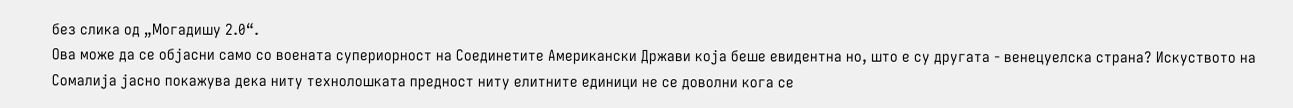без слика од „Могадишу 2.0“.
Ова може да се објасни само со воената супериорност на Соединетите Американски Држави која беше евидентна но, што е су другата - венецуелска страна? Искуството на Сомалија јасно покажува дека ниту технолошката предност ниту елитните единици не се доволни кога се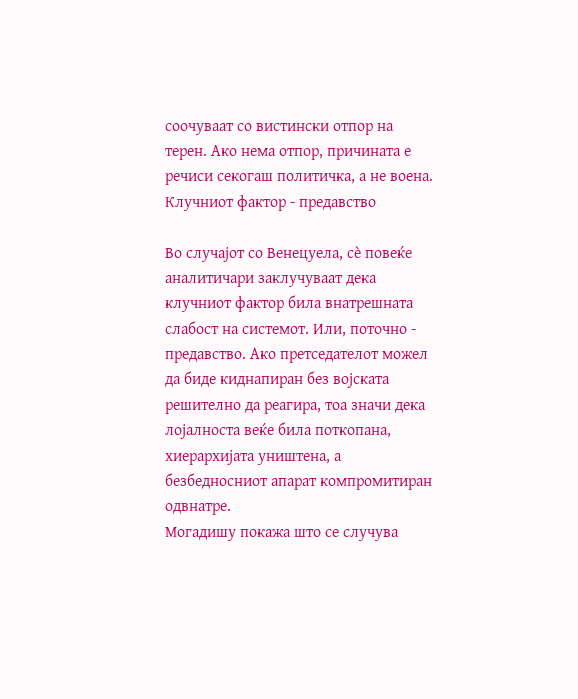соочуваат со вистински отпор на терен. Ако нема отпор, причината е речиси секогаш политичка, а не воена.
Клучниот фактор - предавство

Во случајот со Венецуела, сè повеќе аналитичари заклучуваат дека клучниот фактор била внатрешната слабост на системот. Или, поточно - предавство. Ако претседателот можел да биде киднапиран без војската решително да реагира, тоа значи дека лојалноста веќе била поткопана, хиерархијата уништена, а безбедносниот апарат компромитиран одвнатре.
Могадишу покажа што се случува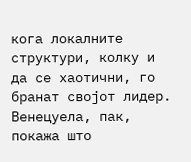кога локалните структури, колку и да се хаотични, го бранат својот лидер. Венецуела, пак, покажа што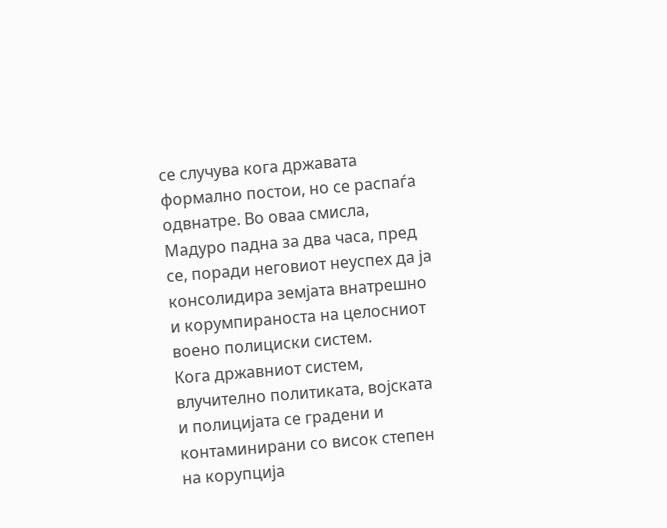се случува кога државата формално постои, но се распаѓа одвнатре. Во оваа смисла, Мадуро падна за два часа, пред се, поради неговиот неуспех да ја консолидира земјата внатрешно и корумпираноста на целосниот воено полициски систем.
Кога државниот систем, влучително политиката, војската и полицијата се градени и контаминирани со висок степен на корупција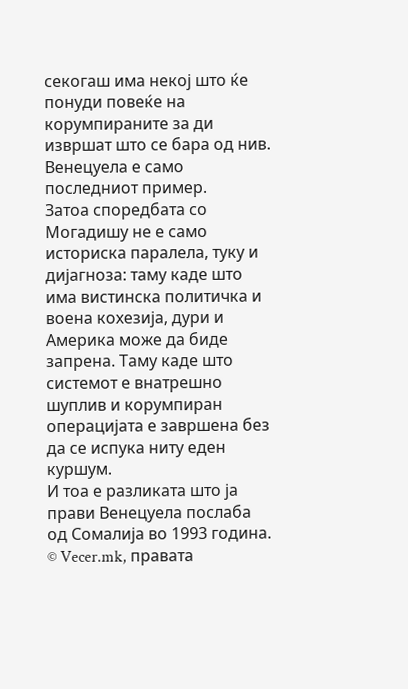секогаш има некој што ќе понуди повеќе на корумпираните за ди извршат што се бара од нив. Венецуела е само последниот пример.
Затоа споредбата со Могадишу не е само историска паралела, туку и дијагноза: таму каде што има вистинска политичка и воена кохезија, дури и Америка може да биде запрена. Таму каде што системот е внатрешно шуплив и корумпиран операцијата е завршена без да се испука ниту еден куршум.
И тоа е разликата што ја прави Венецуела послаба од Сомалија во 1993 година.
© Vecer.mk, правата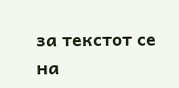за текстот се на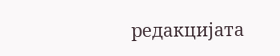редакцијата